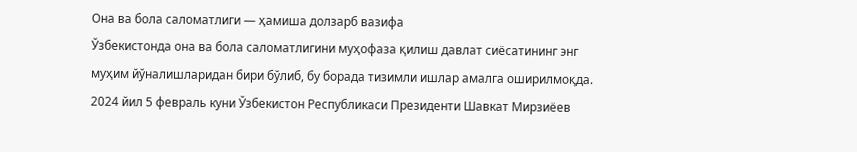Она ва бола саломатлиги — ҳамиша долзарб вазифа
Ўзбекистонда она ва бола саломатлигини муҳофаза қилиш давлат сиёсатининг энг муҳим йўналишларидан бири бўлиб, бу борада тизимли ишлар амалга оширилмоқда. 2024 йил 5 февраль куни Ўзбекистон Республикаси Президенти Шавкат Мирзиёев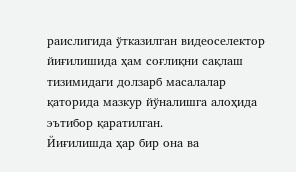раислигида ўтказилган видеоселектор йиғилишида ҳам соғлиқни сақлаш тизимидаги долзарб масалалар қаторида мазкур йўналишга алоҳида эътибор қаратилган.
Йиғилишда ҳар бир она ва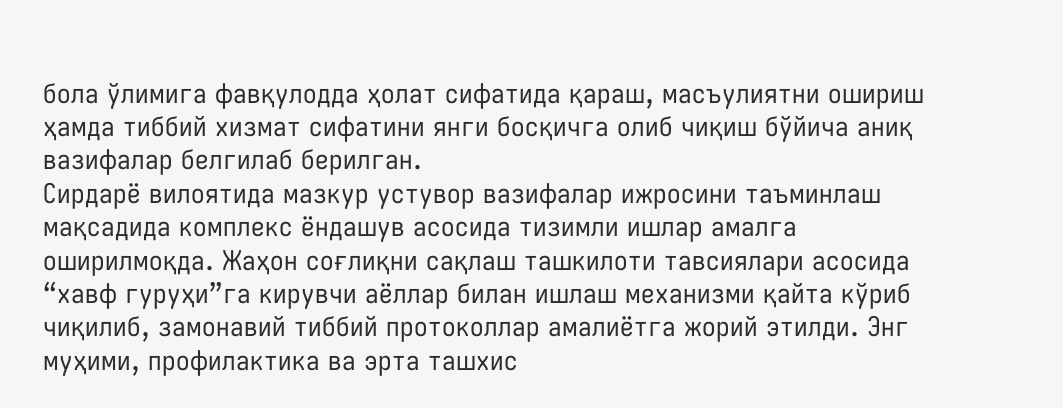бола ўлимига фавқулодда ҳолат сифатида қараш, масъулиятни ошириш ҳамда тиббий хизмат сифатини янги босқичга олиб чиқиш бўйича аниқ вазифалар белгилаб берилган.
Сирдарё вилоятида мазкур устувор вазифалар ижросини таъминлаш мақсадида комплекс ёндашув асосида тизимли ишлар амалга оширилмоқда. Жаҳон соғлиқни сақлаш ташкилоти тавсиялари асосида “хавф гуруҳи”га кирувчи аёллар билан ишлаш механизми қайта кўриб чиқилиб, замонавий тиббий протоколлар амалиётга жорий этилди. Энг муҳими, профилактика ва эрта ташхис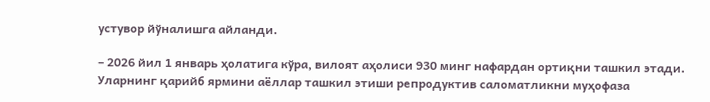устувор йўналишга айланди.

– 2026 йил 1 январь ҳолатига кўра, вилоят аҳолиси 930 минг нафардан ортиқни ташкил этади. Уларнинг қарийб ярмини аёллар ташкил этиши репродуктив саломатликни муҳофаза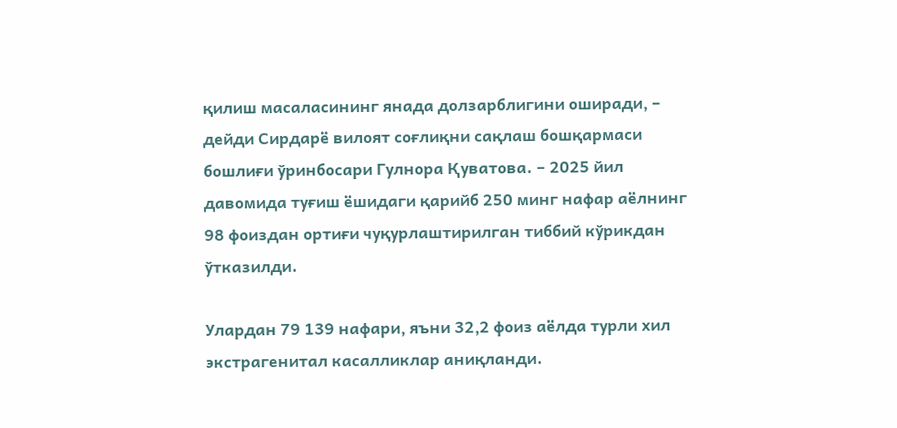қилиш масаласининг янада долзарблигини оширади, – дейди Сирдарё вилоят соғлиқни сақлаш бошқармаси бошлиғи ўринбосари Гулнора Қуватова. – 2025 йил давомида туғиш ёшидаги қарийб 250 минг нафар аёлнинг 98 фоиздан ортиғи чуқурлаштирилган тиббий кўрикдан ўтказилди.

Улардан 79 139 нафари, яъни 32,2 фоиз аёлда турли хил экстрагенитал касалликлар аниқланди.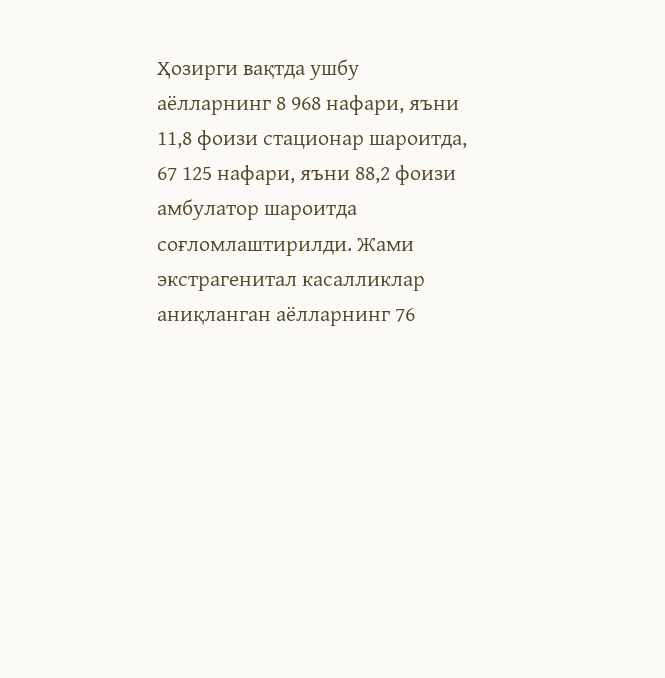Ҳозирги вақтда ушбу аёлларнинг 8 968 нафари, яъни 11,8 фоизи стационар шароитда, 67 125 нафари, яъни 88,2 фоизи амбулатор шароитда соғломлаштирилди. Жами экстрагенитал касалликлар аниқланган аёлларнинг 76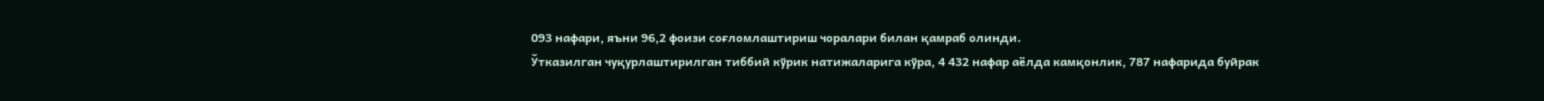093 нафари, яъни 96,2 фоизи соғломлаштириш чоралари билан қамраб олинди.
Ўтказилган чуқурлаштирилган тиббий кўрик натижаларига кўра, 4 432 нафар аёлда камқонлик, 787 нафарида буйрак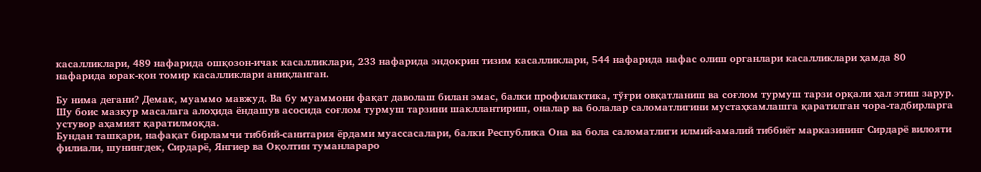касалликлари, 489 нафарида ошқозон-ичак касалликлари, 233 нафарида эндокрин тизим касалликлари, 544 нафарида нафас олиш органлари касалликлари ҳамда 80 нафарида юрак-қон томир касалликлари аниқланган.

Бу нима дегани? Демак, муаммо мавжуд. Ва бу муаммони фақат даволаш билан эмас, балки профилактика, тўғри овқатланиш ва соғлом турмуш тарзи орқали ҳал этиш зарур.
Шу боис мазкур масалага алоҳида ёндашув асосида соғлом турмуш тарзини шакллантириш, оналар ва болалар саломатлигини мустаҳкамлашга қаратилган чора-тадбирларга устувор аҳамият қаратилмоқда.
Бундан ташқари, нафақат бирламчи тиббий-санитария ёрдами муассасалари, балки Республика Она ва бола саломатлиги илмий-амалий тиббиёт марказининг Сирдарё вилояти филиали, шунингдек, Сирдарё, Янгиер ва Оқолтин туманлараро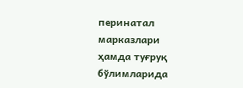перинатал марказлари ҳамда туғруқ бўлимларида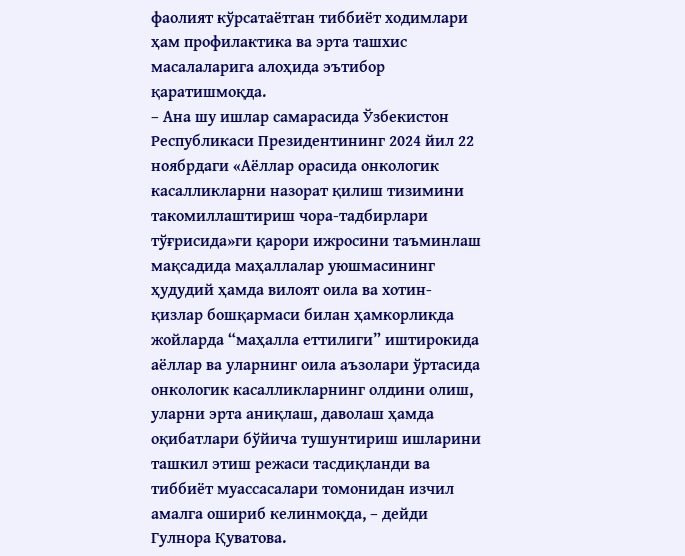фаолият кўрсатаётган тиббиёт ходимлари ҳам профилактика ва эрта ташхис масалаларига алоҳида эътибор қаратишмоқда.
– Ана шу ишлар самарасида Ўзбекистон Республикаси Президентининг 2024 йил 22 ноябрдаги «Аёллар орасида онкологик касалликларни назорат қилиш тизимини такомиллаштириш чора-тадбирлари тўғрисида»ги қарори ижросини таъминлаш мақсадида маҳаллалар уюшмасининг ҳудудий ҳамда вилоят оила ва хотин-қизлар бошқармаси билан ҳамкорликда жойларда “маҳалла еттилиги” иштирокида аёллар ва уларнинг оила аъзолари ўртасида онкологик касалликларнинг олдини олиш, уларни эрта аниқлаш, даволаш ҳамда оқибатлари бўйича тушунтириш ишларини ташкил этиш режаси тасдиқланди ва тиббиёт муассасалари томонидан изчил амалга ошириб келинмоқда, – дейди Гулнора Қуватова.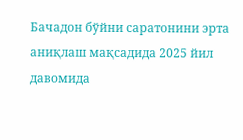Бачадон бўйни саратонини эрта аниқлаш мақсадида 2025 йил давомида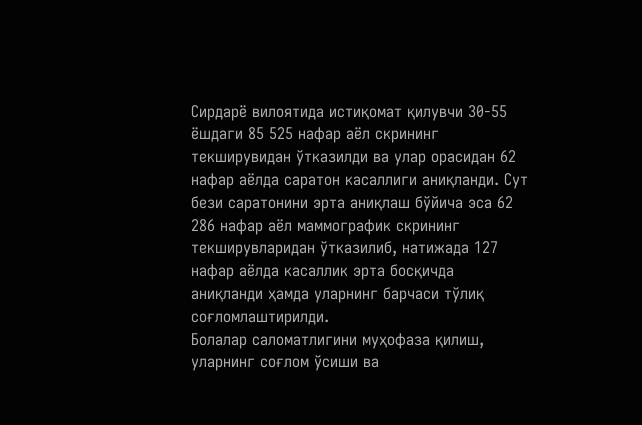Сирдарё вилоятида истиқомат қилувчи 30-55 ёшдаги 85 525 нафар аёл скрининг текширувидан ўтказилди ва улар орасидан 62 нафар аёлда саратон касаллиги аниқланди. Сут бези саратонини эрта аниқлаш бўйича эса 62 286 нафар аёл маммографик скрининг текширувларидан ўтказилиб, натижада 127 нафар аёлда касаллик эрта босқичда аниқланди ҳамда уларнинг барчаси тўлиқ соғломлаштирилди.
Болалар саломатлигини муҳофаза қилиш, уларнинг соғлом ўсиши ва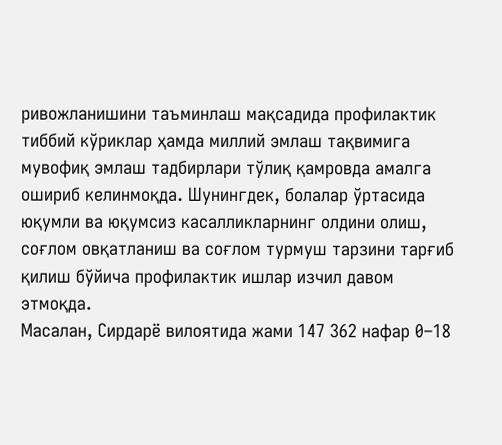ривожланишини таъминлаш мақсадида профилактик тиббий кўриклар ҳамда миллий эмлаш тақвимига мувофиқ эмлаш тадбирлари тўлиқ қамровда амалга ошириб келинмоқда. Шунингдек, болалар ўртасида юқумли ва юқумсиз касалликларнинг олдини олиш, соғлом овқатланиш ва соғлом турмуш тарзини тарғиб қилиш бўйича профилактик ишлар изчил давом этмоқда.
Масалан, Сирдарё вилоятида жами 147 362 нафар 0–18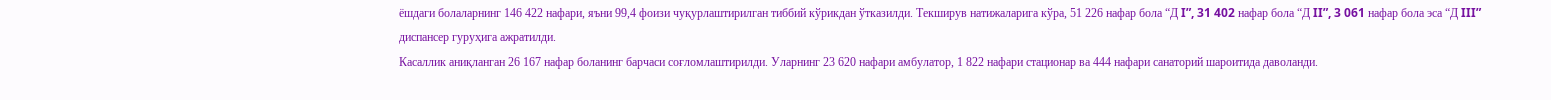ёшдаги болаларнинг 146 422 нафари, яъни 99,4 фоизи чуқурлаштирилган тиббий кўрикдан ўтказилди. Текширув натижаларига кўра, 51 226 нафар бола “Д I”, 31 402 нафар бола “Д II”, 3 061 нафар бола эса “Д III” диспансер гуруҳига ажратилди.
Касаллик аниқланган 26 167 нафар боланинг барчаси соғломлаштирилди. Уларнинг 23 620 нафари амбулатор, 1 822 нафари стационар ва 444 нафари санаторий шароитида даволанди.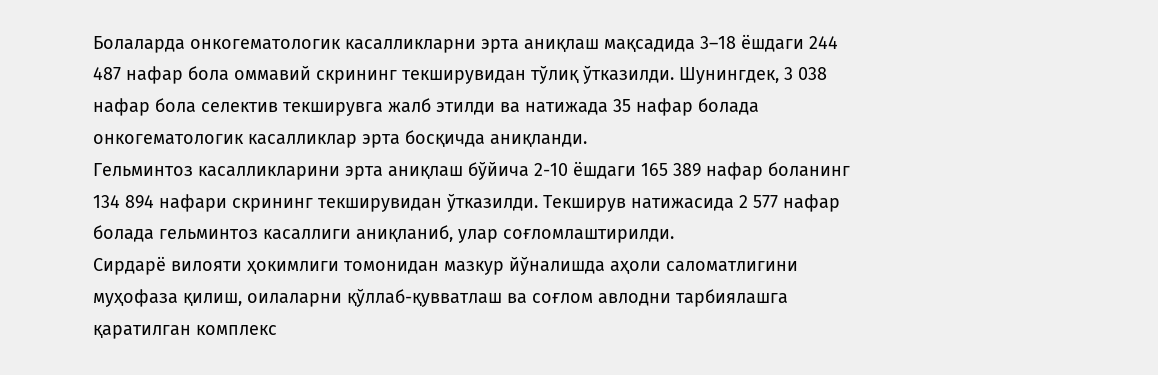Болаларда онкогематологик касалликларни эрта аниқлаш мақсадида 3–18 ёшдаги 244 487 нафар бола оммавий скрининг текширувидан тўлиқ ўтказилди. Шунингдек, 3 038 нафар бола селектив текширувга жалб этилди ва натижада 35 нафар болада онкогематологик касалликлар эрта босқичда аниқланди.
Гельминтоз касалликларини эрта аниқлаш бўйича 2-10 ёшдаги 165 389 нафар боланинг 134 894 нафари скрининг текширувидан ўтказилди. Текширув натижасида 2 577 нафар болада гельминтоз касаллиги аниқланиб, улар соғломлаштирилди.
Сирдарё вилояти ҳокимлиги томонидан мазкур йўналишда аҳоли саломатлигини муҳофаза қилиш, оилаларни қўллаб-қувватлаш ва соғлом авлодни тарбиялашга қаратилган комплекс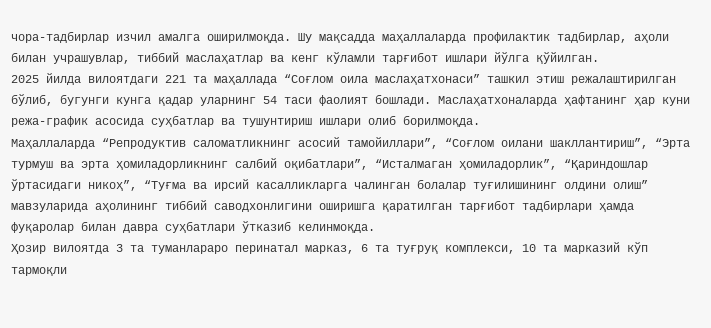чора-тадбирлар изчил амалга оширилмоқда. Шу мақсадда маҳаллаларда профилактик тадбирлар, аҳоли билан учрашувлар, тиббий маслаҳатлар ва кенг кўламли тарғибот ишлари йўлга қўйилган.
2025 йилда вилоятдаги 221 та маҳаллада “Соғлом оила маслаҳатхонаси” ташкил этиш режалаштирилган бўлиб, бугунги кунга қадар уларнинг 54 таси фаолият бошлади. Маслаҳатхоналарда ҳафтанинг ҳар куни режа-график асосида суҳбатлар ва тушунтириш ишлари олиб борилмоқда.
Маҳаллаларда “Репродуктив саломатликнинг асосий тамойиллари”, “Соғлом оилани шакллантириш”, “Эрта турмуш ва эрта ҳомиладорликнинг салбий оқибатлари”, “Исталмаган ҳомиладорлик”, “Қариндошлар ўртасидаги никоҳ”, “Туғма ва ирсий касалликларга чалинган болалар туғилишининг олдини олиш” мавзуларида аҳолининг тиббий саводхонлигини оширишга қаратилган тарғибот тадбирлари ҳамда фуқаролар билан давра суҳбатлари ўтказиб келинмоқда.
Ҳозир вилоятда 3 та туманлараро перинатал марказ, 6 та туғруқ комплекси, 10 та марказий кўп тармоқли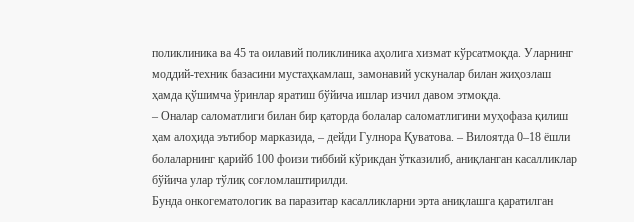поликлиника ва 45 та оилавий поликлиника аҳолига хизмат кўрсатмоқда. Уларнинг моддий-техник базасини мустаҳкамлаш, замонавий ускуналар билан жиҳозлаш ҳамда қўшимча ўринлар яратиш бўйича ишлар изчил давом этмоқда.
– Оналар саломатлиги билан бир қаторда болалар саломатлигини муҳофаза қилиш ҳам алоҳида эътибор марказида, – дейди Гулнора Қуватова. – Вилоятда 0–18 ёшли болаларнинг қарийб 100 фоизи тиббий кўрикдан ўтказилиб, аниқланган касалликлар бўйича улар тўлиқ соғломлаштирилди.
Бунда онкогематологик ва паразитар касалликларни эрта аниқлашга қаратилган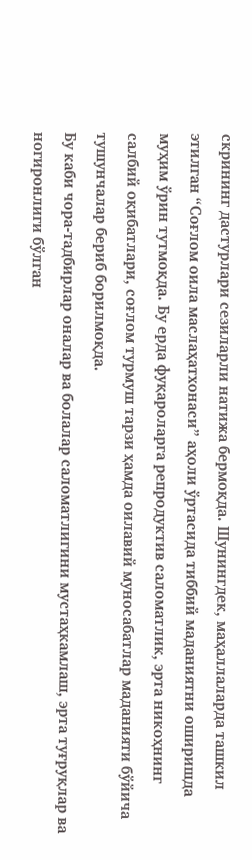скрининг дастурлари сезиларли натижа бермоқда. Шунингдек, маҳаллаларда ташкил этилган “Соғлом оила маслаҳатхонаси” аҳоли ўртасида тиббий маданиятни оширишда муҳим ўрин тутмоқда. Бу ерда фуқароларга репродуктив саломатлик, эрта никоҳнинг салбий оқибатлари, соғлом турмуш тарзи ҳамда оилавий муносабатлар маданияти бўйича тушунчалар бериб борилмоқда.
Бу каби чора-тадбирлар оналар ва болалар саломатлигини мустаҳкамлаш, эрта туғруқлар ва ногиронлиги бўлган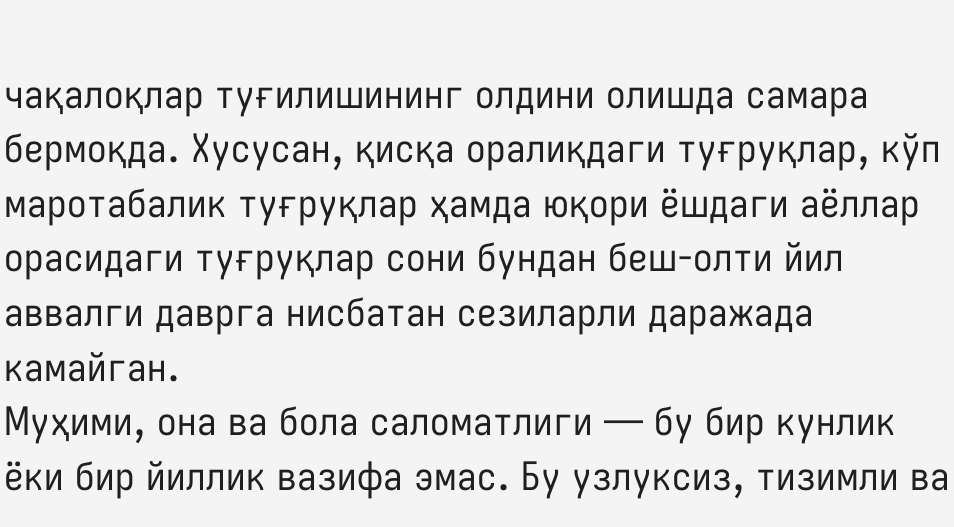чақалоқлар туғилишининг олдини олишда самара бермоқда. Хусусан, қисқа оралиқдаги туғруқлар, кўп маротабалик туғруқлар ҳамда юқори ёшдаги аёллар орасидаги туғруқлар сони бундан беш-олти йил аввалги даврга нисбатан сезиларли даражада камайган.
Муҳими, она ва бола саломатлиги — бу бир кунлик ёки бир йиллик вазифа эмас. Бу узлуксиз, тизимли ва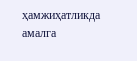ҳамжиҳатликда амалга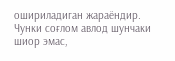ошириладиган жараёндир. Чунки соғлом авлод шунчаки шиор эмас,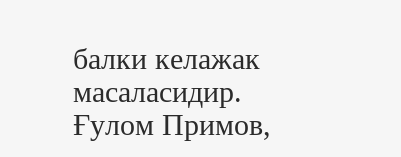балки келажак масаласидир.
Ғулом Примов,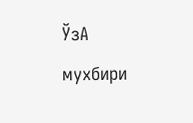ЎзА мухбири